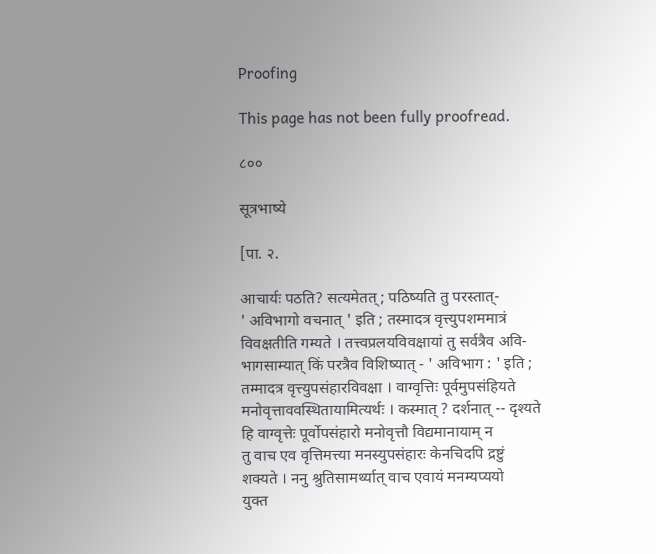Proofing

This page has not been fully proofread.

८००

सूत्रभाष्ये

[पा. २.

आचार्यः पठति? सत्यमेतत्; पठिष्यति तु परस्तात्-
' अविभागो वचनात् ' इति ; तस्मादत्र वृत्त्युपशममात्रं
विवक्षतीति गम्यते । तत्त्वप्रलयविवक्षायां तु सर्वत्रैव अवि-
भागसाम्यात् किं परत्रैव विशिष्यात् - ' अविभाग : ' इति ;
तम्मादत्र वृत्त्युपसंहारविवक्षा । वाग्वृत्तिः पूर्वमुपसंहियते
मनोवृत्ताववस्थितायामित्यर्थः । कस्मात् ? दर्शनात् -- दृश्यते
हि वाग्वृत्तेः पूर्वोपसंहारो मनोवृत्तौ विद्यमानायाम् न
तु वाच एव वृत्तिमत्त्या मनस्युपसंहारः केनचिदपि द्रष्टुं
शक्यते । ननु श्रुतिसामर्थ्यात् वाच एवायं मनम्यप्ययो
युक्त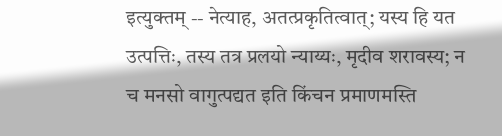इत्युक्तम् -- नेत्याह, अतत्प्रकृतित्वात्; यस्य हि यत
उत्पत्तिः, तस्य तत्र प्रलयो न्याय्यः, मृदीव शरावस्य; न
च मनसो वागुत्पद्यत इति किंचन प्रमाणमस्ति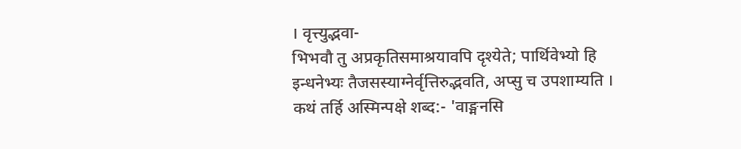। वृत्त्युद्भवा-
भिभवौ तु अप्रकृतिसमाश्रयावपि दृश्येते; पार्थिवेभ्यो हि
इन्धनेभ्यः तैजसस्याग्नेर्वृत्तिरुद्भवति, अप्सु च उपशाम्यति ।
कथं तर्हि अस्मिन्पक्षे शब्द:- 'वाङ्मनसि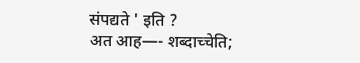संपद्यते ' इति ?
अत आह—- शब्दाच्चेति;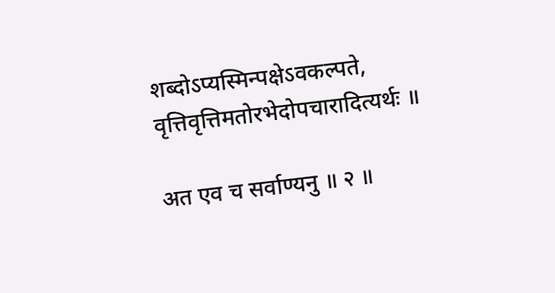शब्दोऽप्यस्मिन्पक्षेऽवकल्पते,
वृत्तिवृत्तिमतोरभेदोपचारादित्यर्थः ॥

अत एव च सर्वाण्यनु ॥ २ ॥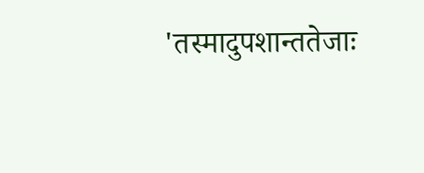'तस्मादुपशान्ततेजाः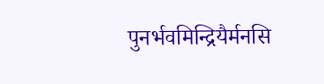पुनर्भवमिन्द्रियैर्मनसि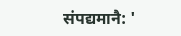संपद्यमानै: '